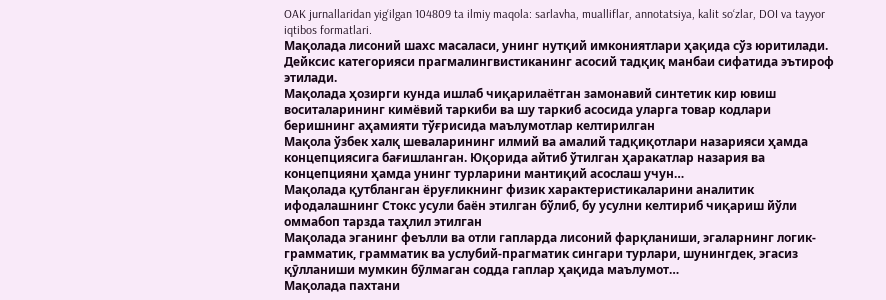OAK jurnallaridan yig‘ilgan 104809 ta ilmiy maqola: sarlavha, mualliflar, annotatsiya, kalit so‘zlar, DOI va tayyor iqtibos formatlari.
Мақолада лисоний шахс масаласи, унинг нутқий имкониятлари ҳақида сўз юритилади. Дейксис категорияси прагмалингвистиканинг асосий тадқиқ манбаи сифатида эътироф этилади.
Мақолада ҳозирги кунда ишлаб чиқарилаётган замонавий синтетик кир ювиш воситаларининг кимёвий таркиби ва шу таркиб асосида уларга товар кодлари беришнинг аҳамияти тўғрисида маълумотлар келтирилган
Мақола ўзбек халқ шеваларининг илмий ва амалий тадқиқотлари назарияси ҳамда концепциясига бағишланган. Юқорида айтиб ўтилган ҳаракатлар назария ва концепцияни ҳамда унинг турларини мантиқий асослаш учун…
Мақолада қутбланган ёруғликнинг физик характеристикаларини аналитик ифодалашнинг Стокс усули баён этилган бўлиб, бу усулни келтириб чиқариш йўли оммабоп тарзда таҳлил этилган
Мақолада эганинг феълли ва отли гапларда лисоний фарқланиши, эгаларнинг логик-грамматик, грамматик ва услубий-прагматик сингари турлари, шунингдек, эгасиз қӯлланиши мумкин бӯлмаган содда гаплар ҳақида маълумот…
Мақолада пахтани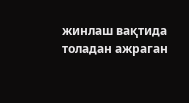жинлаш вақтида толадан ажраган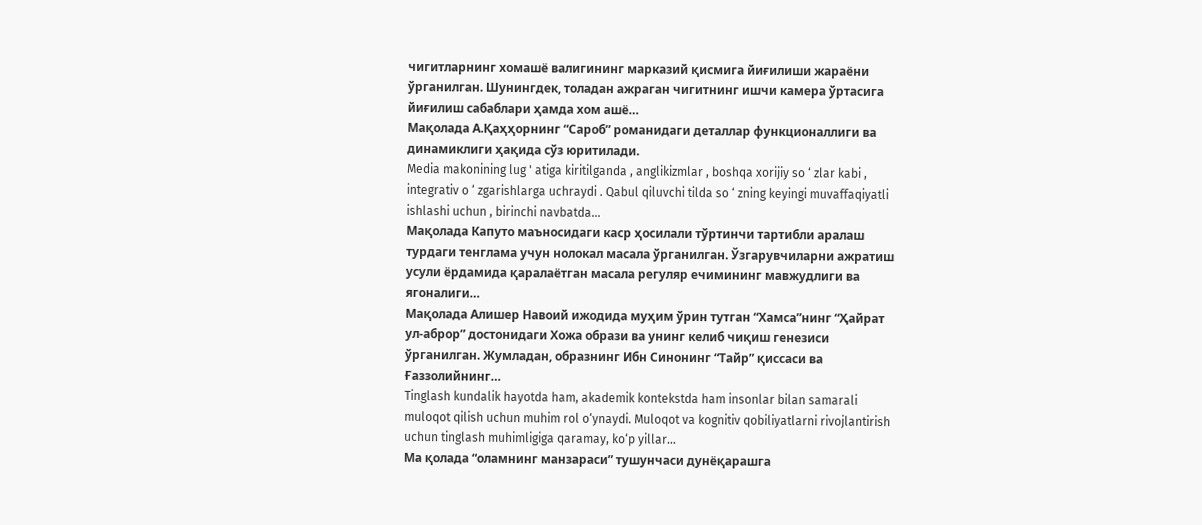чигитларнинг хомашё валигининг марказий қисмига йиғилиши жараёни ўрганилган. Шунингдек, толадан ажраган чигитнинг ишчи камера ўртасига йиғилиш сабаблари ҳамда хом ашё…
Мақолада А.Қаҳҳорнинг “Сароб” романидаги деталлар функционаллиги ва динамиклиги ҳақида сўз юритилади.
Media makonining lug ' atiga kiritilganda , anglikizmlar , boshqa xorijiy so ‘ zlar kabi , integrativ o ‘ zgarishlarga uchraydi . Qabul qiluvchi tilda so ‘ zning keyingi muvaffaqiyatli ishlashi uchun , birinchi navbatda…
Мақолада Капуто маъносидаги каср ҳосилали тўртинчи тартибли аралаш турдаги тенглама учун нолокал масала ўрганилган. Ўзгарувчиларни ажратиш усули ёрдамида қаралаётган масала регуляр ечимининг мавжудлиги ва ягоналиги…
Мақолада Алишер Навоий ижодида муҳим ўрин тутган “Хамса”нинг “Ҳайрат ул-аброр” достонидаги Хожа образи ва унинг келиб чиқиш генезиси ўрганилган. Жумладан, образнинг Ибн Синонинг “Тайр” қиссаси ва Ғаззолийнинг…
Tinglash kundalik hayotda ham, akademik kontekstda ham insonlar bilan samarali muloqot qilish uchun muhim rol o‘ynaydi. Muloqot va kognitiv qobiliyatlarni rivojlantirish uchun tinglash muhimligiga qaramay, ko‘p yillar…
Ма қолада “оламнинг манзараси” тушунчаси дунёқарашга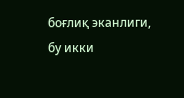боғлиқ эканлиги, бу икки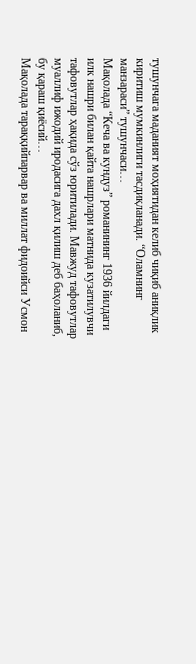тушунчага маданият моҳиятидан келиб чиқиб аниқлик киритиш мумкинлиги тасдиқланади. “Оламнинг манзараси” тушунчаси…
Мақолада “Кеча ва кундуз” романининг 1936 йилдаги илк нашри билан қайта нашрлари матнида кузатилувчи тафовутлар ҳақида сўз юритилади. Мавжуд тафовутлар муаллиф ижодий иродасига дахл қилиш деб баҳоланиб, бу қараш қиёсий…
Мақолада тараққийпарвар ва миллат фидоийси Усмон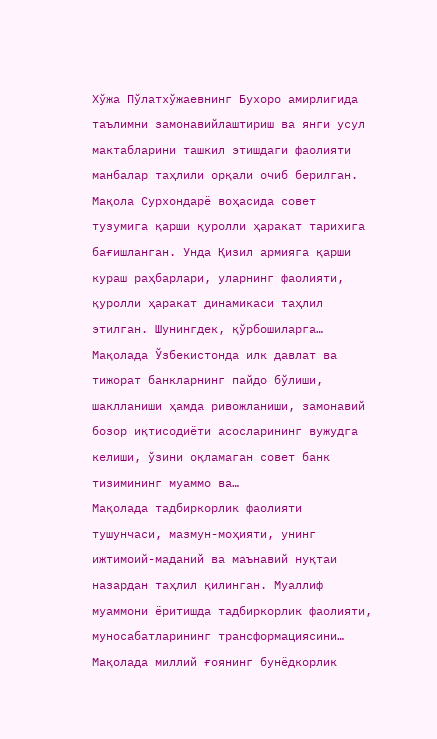Хўжа Пўлатхўжаевнинг Бухоро амирлигида таълимни замонавийлаштириш ва янги усул мактабларини ташкил этишдаги фаолияти манбалар таҳлили орқали очиб берилган.
Мақола Сурхондарё воҳасида совет тузумига қарши қуролли ҳаракат тарихига бағишланган. Унда Қизил армияга қарши кураш раҳбарлари, уларнинг фаолияти, қуролли ҳаракат динамикаси таҳлил этилган. Шунингдек, қўрбошиларга…
Мақолада Ўзбекистонда илк давлат ва тижорат банкларнинг пайдо бўлиши, шаклланиши ҳамда ривожланиши, замонавий бозор иқтисодиёти асосларининг вужудга келиши, ўзини оқламаган совет банк тизимининг муаммо ва…
Мақолада тадбиркорлик фаолияти тушунчаси, мазмун-моҳияти, унинг ижтимоий-маданий ва маънавий нуқтаи назардан таҳлил қилинган. Муаллиф муаммони ёритишда тадбиркорлик фаолияти, муносабатларининг трансформациясини…
Мақолада миллий ғоянинг бунёдкорлик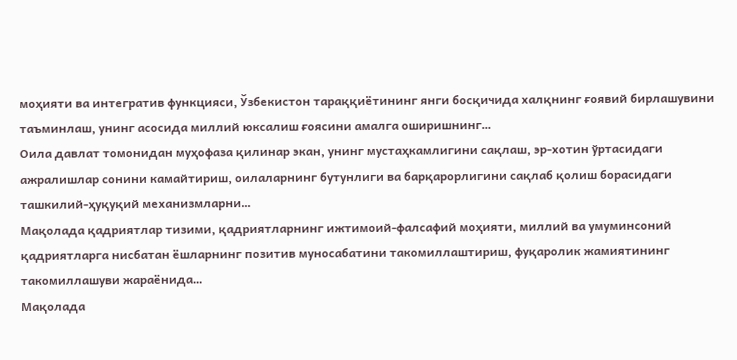моҳияти ва интегратив функцияси, Ўзбекистон тараққиётининг янги босқичида халқнинг ғоявий бирлашувини таъминлаш, унинг асосида миллий юксалиш ғоясини амалга оширишнинг…
Оила давлат томонидан муҳофаза қилинар экан, унинг мустаҳкамлигини сақлаш, эр-хотин ўртасидаги ажралишлар сонини камайтириш, оилаларнинг бутунлиги ва барқарорлигини сақлаб қолиш борасидаги ташкилий-ҳуқуқий механизмларни…
Мақолада қадриятлар тизими, қадриятларнинг ижтимоий-фалсафий моҳияти, миллий ва умуминсоний қадриятларга нисбатан ёшларнинг позитив муносабатини такомиллаштириш, фуқаролик жамиятининг такомиллашуви жараёнида…
Мақолада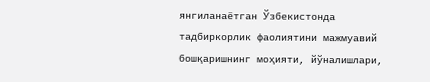янгиланаётган Ўзбекистонда тадбиркорлик фаолиятини мажмуавий бошқаришнинг моҳияти, йўналишлари,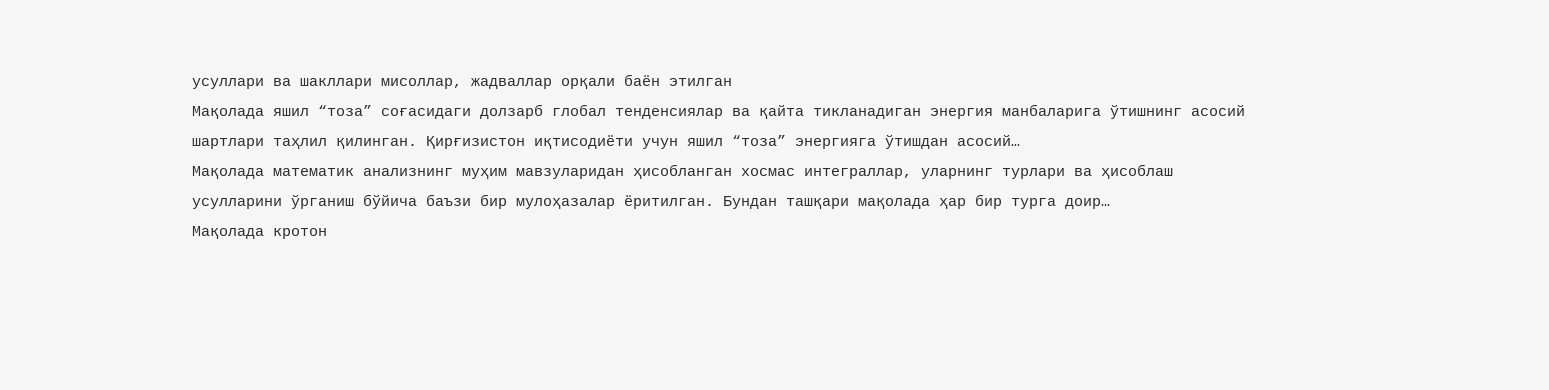усуллари ва шакллари мисоллар, жадваллар орқали баён этилган
Мақолада яшил “тоза” соғасидаги долзарб глобал тенденсиялар ва қайта тикланадиган энергия манбаларига ўтишнинг асосий шартлари таҳлил қилинган. Қирғизистон иқтисодиёти учун яшил “тоза” энергияга ўтишдан асосий…
Мақолада математик анализнинг муҳим мавзуларидан ҳисобланган хосмас интеграллар, уларнинг турлари ва ҳисоблаш усулларини ўрганиш бўйича баъзи бир мулоҳазалар ёритилган. Бундан ташқари мақолада ҳар бир турга доир…
Мақолада кротон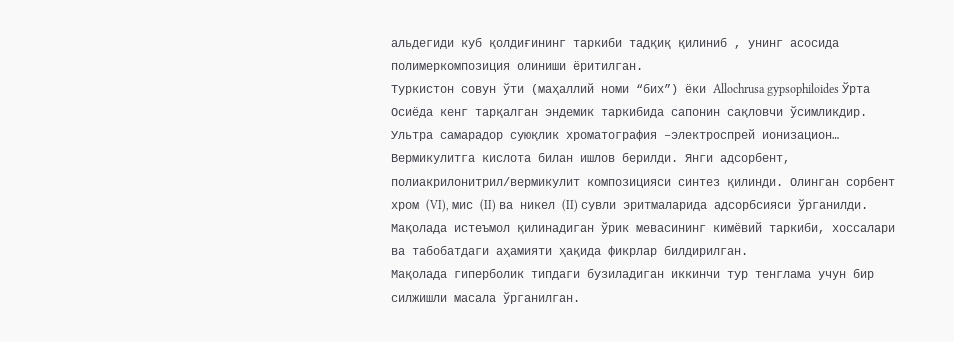альдегиди куб қолдиғининг таркиби тадқиқ қилиниб , унинг асосида полимеркомпозиция олиниши ёритилган.
Туркистон совун ўти (маҳаллий номи “бих”) ёки Allochrusa gypsophiloides Ўрта Осиёда кенг тарқалган эндемик таркибида сапонин сақловчи ўсимликдир. Ультра самарадор суюқлик хроматография –электроспрей ионизацион…
Вермикулитга кислота билан ишлов берилди. Янги адсорбент, полиакрилонитрил/вермикулит композицияси синтез қилинди. Олинган сорбент хром (VI), мис (II) ва никел (II) сувли эритмаларида адсорбсияси ўрганилди.
Мақолада истеъмол қилинадиган ўрик мевасининг кимёвий таркиби, хоссалари ва табобатдаги аҳамияти ҳақида фикрлар билдирилган.
Мақолада гиперболик типдаги бузиладиган иккинчи тур тенглама учун бир силжишли масала ўрганилган.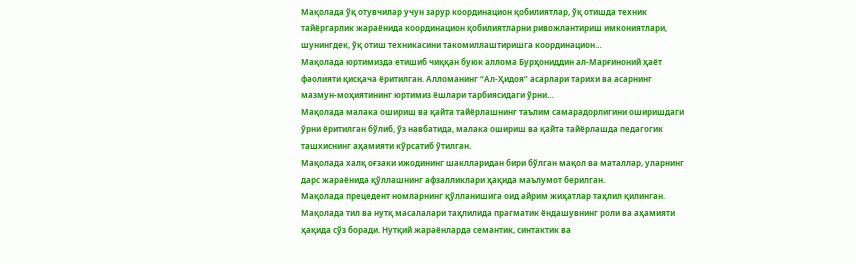Мақолада ўқ отувчилар учун зарур координацион қобилиятлар, ўқ отишда техник тайёргарлик жараёнида координацион қобилиятларни ривожлантириш имкониятлари, шунингдек, ўқ отиш техникасини такомиллаштиришга координацион…
Мақолада юртимизда етишиб чиққан буюк аллома Бурҳониддин ал-Марғиноний ҳаёт фаолияти қисқача ёритилган. Алломанинг “Ал-Ҳидоя” асарлари тарихи ва асарнинг мазмун-моҳиятининг юртимиз ёшлари тарбиясидаги ўрни…
Мақолада малака ошириш ва қайта тайёрлашнинг таълим самарадорлигини оширишдаги ўрни ёритилган бўлиб, ўз навбатида, малака ошириш ва қайта тайёрлашда педагогик ташхиснинг аҳамияти кўрсатиб ўтилган.
Мақолада халқ оғзаки ижодининг шаклларидан бири бўлган мақол ва маталлар, уларнинг дарс жараёнида қўллашнинг афзалликлари ҳақида маълумот берилган.
Мақолада прецедент номларнинг қўлланишига оид айрим жиҳатлар таҳлил қилинган.
Мақолада тил ва нутқ масалалари таҳлилида прагматик ёндашувнинг роли ва аҳамияти ҳақида сўз боради. Нутқий жараёнларда семантик, синтактик ва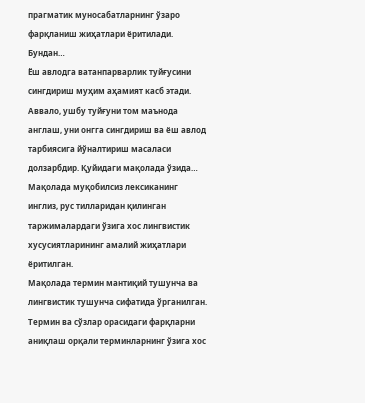прагматик муносабатларнинг ўзаро фарқланиш жиҳатлари ёритилади. Бундан…
Ёш авлодга ватанпарварлик туйғусини сингдириш муҳим аҳамият касб этади. Аввало, ушбу туйғуни том маънода англаш, уни онгга сингдириш ва ёш авлод тарбиясига йўналтириш масаласи долзарбдир. Қуйидаги мақолада ўзида…
Мақолада муқобилсиз лексиканинг инглиз, рус тилларидан қилинган таржималардаги ўзига хос лингвистик хусусиятларининг амалий жиҳатлари ёритилган.
Мақолада термин мантиқий тушунча ва лингвистик тушунча сифатида ўрганилган. Термин ва сўзлар орасидаги фарқларни аниқлаш орқали терминларнинг ўзига хос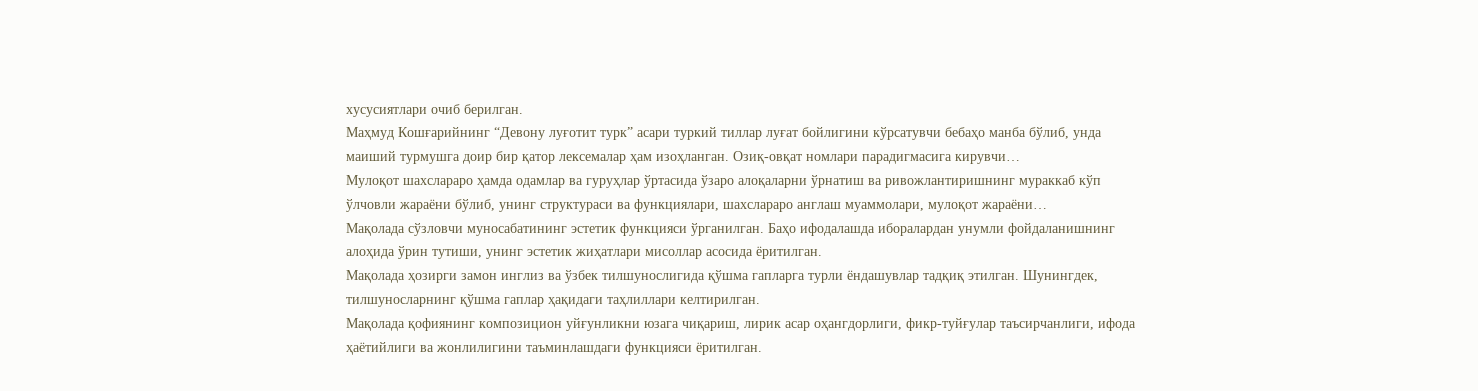хусусиятлари очиб берилган.
Маҳмуд Кошғарийнинг “Девону луғотит турк” асари туркий тиллар луғат бойлигини кўрсатувчи бебаҳо манба бўлиб, унда маиший турмушга доир бир қатор лексемалар ҳам изоҳланган. Озиқ-овқат номлари парадигмасига кирувчи…
Мулоқот шахслараро ҳамда одамлар ва гуруҳлар ўртасида ўзаро алоқаларни ўрнатиш ва ривожлантиришнинг мураккаб кўп ўлчовли жараёни бўлиб, унинг структураси ва функциялари, шахслараро англаш муаммолари, мулоқот жараёни…
Мақолада сўзловчи муносабатининг эстетик функцияси ўрганилган. Баҳо ифодалашда иборалардан унумли фойдаланишнинг алоҳида ўрин тутиши, унинг эстетик жиҳатлари мисоллар асосида ёритилган.
Мақолада ҳозирги замон инглиз ва ўзбек тилшунослигида қўшма гапларга турли ёндашувлар тадқиқ этилган. Шунингдек, тилшуносларнинг қўшма гаплар ҳақидаги таҳлиллари келтирилган.
Мақолада қофиянинг композицион уйғунликни юзага чиқариш, лирик асар оҳангдорлиги, фикр-туйғулар таъсирчанлиги, ифода ҳаётийлиги ва жонлилигини таъминлашдаги функцияси ёритилган.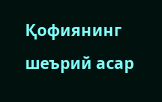Қофиянинг шеърий асар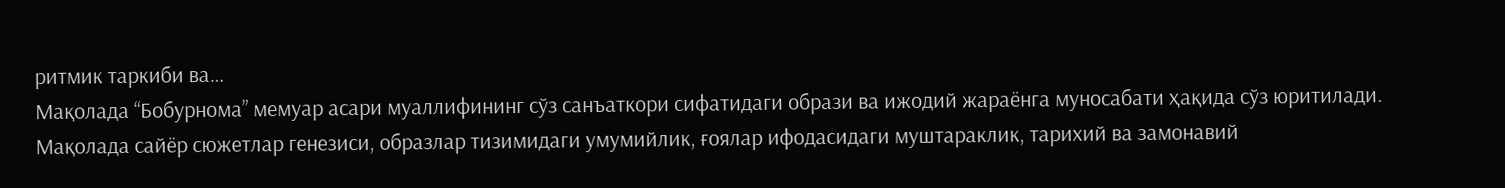ритмик таркиби ва…
Мақолада “Бобурнома” мемуар асари муаллифининг сўз санъаткори сифатидаги образи ва ижодий жараёнга муносабати ҳақида сўз юритилади.
Мақолада сайёр сюжетлар генезиси, образлар тизимидаги умумийлик, ғоялар ифодасидаги муштараклик, тарихий ва замонавий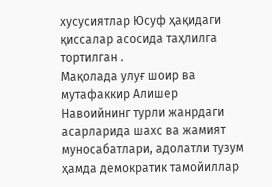хусусиятлар Юсуф ҳақидаги қиссалар асосида таҳлилга тортилган .
Мақолада улуғ шоир ва мутафаккир Алишер Навоийнинг турли жанрдаги асарларида шахс ва жамият муносабатлари, адолатли тузум ҳамда демократик тамойиллар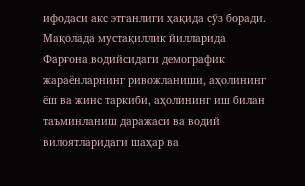ифодаси акс этганлиги ҳақида сўз боради.
Мақолада мустақиллик йилларида Фарғона водийсидаги демографик жараёнларнинг ривожланиши, аҳолининг ёш ва жинс таркиби, аҳолининг иш билан таъминланиш даражаси ва водий вилоятларидаги шаҳар ва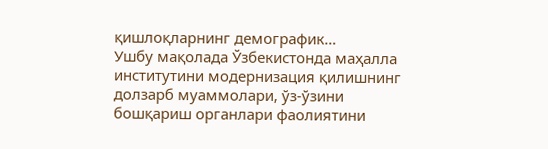қишлоқларнинг демографик…
Ушбу мақолада Ўзбекистонда маҳалла институтини модернизация қилишнинг долзарб муаммолари, ўз-ўзини бошқариш органлари фаолиятини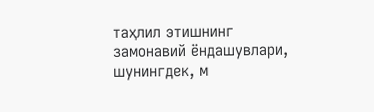таҳлил этишнинг замонавий ёндашувлари, шунингдек, м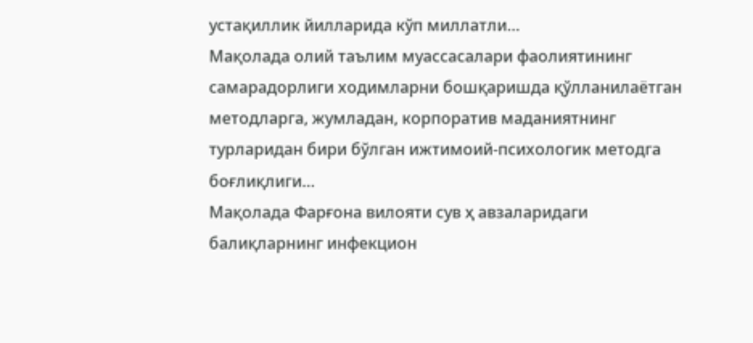устақиллик йилларида кўп миллатли…
Мақолада олий таълим муасcасалари фаолиятининг самарадорлиги ходимларни бошқаришда қўлланилаётган методларга, жумладан, корпоратив маданиятнинг турларидан бири бўлган ижтимоий-психологик методга боғлиқлиги…
Мақолада Фарғона вилояти сув ҳ авзаларидаги балиқларнинг инфекцион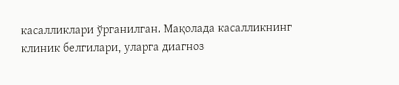касалликлари ўрганилган. Мақолада касалликнинг клиник белгилари, уларга диагноз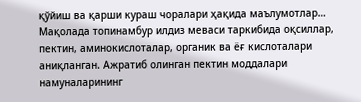қўйиш ва қарши кураш чоралари ҳақида маълумотлар…
Мақолада топинамбур илдиз меваси таркибида оқсиллар, пектин, аминокислоталар, органик ва ёғ кислоталари аниқланган. Ажратиб олинган пектин моддалари намуналарининг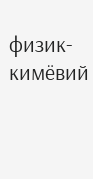физик-кимёвий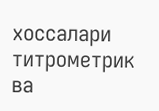хоссалари титрометрик ва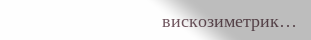вискозиметрик…